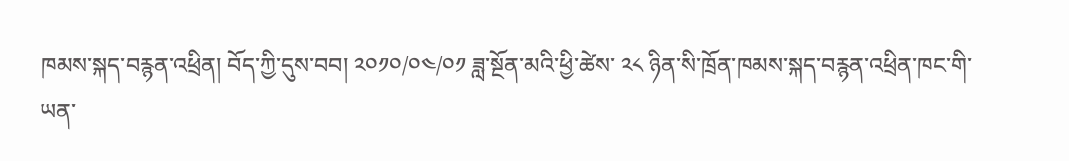ཁམས་སྐད་བརྙན་འཕྲིན། བོད་ཀྱི་དུས་བབ། ༢༠༡༠/༠༤/༠༡ ཟླ་སྔོན་མའི་ཕྱི་ཚེས་ ༢༨ ཉིན་སི་ཁྲོན་ཁམས་སྐད་བརྙན་འཕྲིན་ཁང་གི་ཡན་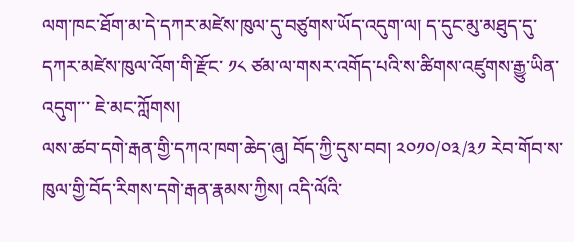ལག་ཁང་ཐོག་མ་དེ་དཀར་མཛེས་ཁུལ་དུ་བཙུགས་ཡོད་འདུག་ལ། ད་དུང་མུ་མཐུད་དུ་དཀར་མཛེས་ཁུལ་འོག་གི་རྫོང་ ༡༨ ཙམ་ལ་གསར་འགོད་པའི་ས་ཚིགས་འཛུགས་རྒྱུ་ཡིན་འདུག་་་ ཇེ་མང་ཀློགས།
ལས་ཚབ་དགེ་རྒན་གྱི་དཀའ་ཁག་ཆེད་ཞུ། བོད་ཀྱི་དུས་བབ། ༢༠༡༠/༠༣/༣༡ རེབ་གོབ་ས་ཁུལ་གྱི་བོད་རིགས་དགེ་རྒན་རྣམས་ཀྱིས། འདི་ལོའི་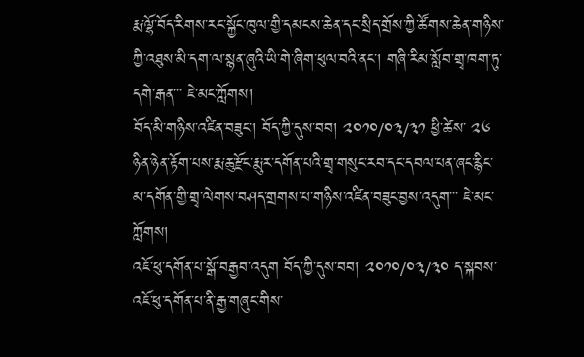རྨ་ལྷོ་བོད་རིགས་རང་སྐྱོང་ཁུལ་གྱི་དམངས་ཆེན་དང་སྲིད་གྲོས་ཀྱི་ཚོགས་ཆེན་གཉིས་ཀྱི་འཐུས་མི་དག་ལ་སྙན་ཞུའི་ཡི་གེ་ཞིག་ཕུལ་བའི་ནང་། གཞི་རིམ་སློབ་གྲྭ་ཁག་ཏུ་དགེ་རྒན་་་ ཇེ་མང་ཀློགས།
བོད་མི་གཉིས་འཛིན་བཟུང་། བོད་ཀྱི་དུས་བབ། ༢༠༡༠/༠༣/༣༡ ཕྱི་ཚེས་ ༢༦ ཉིན་ཉེན་རྟོག་པས་རྨ་ཆུ་རྫོང་རྨུ་ར་དགོན་པའི་གྲྭ་གསུང་རབ་དང་དབལ་པན་ཞང་རྙིང་མ་དགོན་གྱི་གྲྭ་ལེགས་བཤད་གྲགས་པ་གཉིས་འཛིན་བཟུང་བྱས་འདུག་་་ ཇེ་མང་ཀློགས།
འཇོ་ཕུ་དགོན་པ་སྒོ་བརྒྱབ་འདུག བོད་ཀྱི་དུས་བབ། ༢༠༡༠/༠༣/༣༠ ད་སྐབས་འཇོ་ཕུ་དགོན་པ་ནི་རྒྱ་གཞུང་གིས་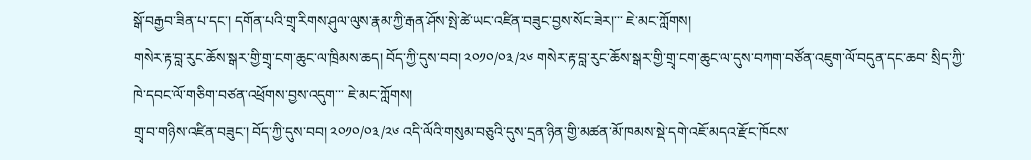སྒོ་བརྒྱབ་ཟིན་པ་དང་། དགོན་པའི་གྲྭ་རིགས་ཤུལ་ལུས་རྣམ་ཀྱི་རྒན་ཤོས་སྤེ་ཚེ་ཡང་འཛིན་བཟུང་བྱས་སོང་ཟེར།་་་ ཇེ་མང་ཀློགས།
གསེར་རྟ་བླ་རུང་ཆོས་སྒར་གྱི་གྲྭ་ངག་ཆུང་ལ་ཁྲིམས་ཆད། བོད་ཀྱི་དུས་བབ། ༢༠༡༠/༠༣/༢༦ གསེར་རྟ་བླ་རུང་ཆོས་སྒར་གྱི་གྲྭ་ངག་ཆུང་ལ་དུས་བཀག་བཙོན་འཇུག་ལོ་བདུན་དང་ཆབ་ སྲིད་ཀྱི་ཁེ་དབང་ལོ་གཅིག་བཙན་འཕྲོགས་བྱས་འདུག་་་ ཇེ་མང་ཀློགས།
གྲྭ་བ་གཉིས་འཛིན་བཟུང་། བོད་ཀྱི་དུས་བབ། ༢༠༡༠/༠༣/༢༦ འདི་ལོའི་གསུམ་བཅུའི་དུས་དྲན་ཉིན་གྱི་མཚན་མོ་ཁམས་སྡེ་དགེ་འཇོ་མདའ་རྫོང་ཁོངས་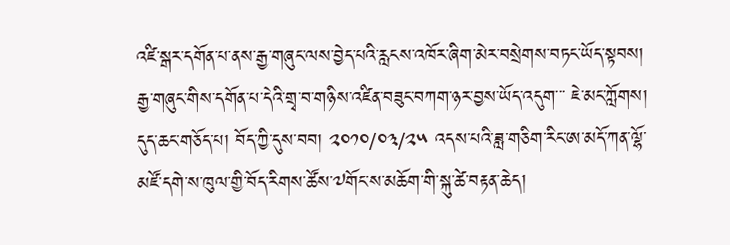འཛི་སྒར་དགོན་པ་ནས་རྒྱ་གཞུང་ལས་བྱེད་པའི་རླངས་འཁོར་ཞིག་མེར་བསྲེགས་བཏང་ཡོད་སྟབས། རྒྱ་གཞུང་གིས་དགོན་པ་དེའི་གྲྭ་བ་གཉིས་འཛིན་བཟུང་བཀག་ཉར་བྱས་ཡོད་འདུག་་་ ཇེ་མང་ཀློགས།
དུད་ཆང་གཅོད་པ། བོད་ཀྱི་དུས་བབ། ༢༠༡༠/༠༣/༢༥ འདས་པའི་ཟླ་གཅིག་རིང་ཨ་མདོ་ཀན་ལྷོ་མཛོ་དགེ་ས་ཁུལ་གྱི་བོད་རིགས་ཚོས་༧གོང་ས་མཆོག་གི་སྐུ་ཚེ་བརྟན་ཆེད།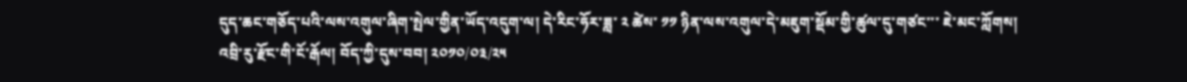དུད་ཆང་གཅོད་པའི་ལས་འགུལ་ཞིག་སྤེལ་གྱིན་ཡོད་འདུག་ལ། དེ་རིང་ཧོར་ཟླ་ ༢ ཚེས་ ༡༡ ཉིན་ལས་འགུལ་དེ་མཇུག་སྡོམ་གྱི་ཚུལ་དུ་གཙང་་་ ཇེ་མང་ཀློགས།
འབྲི་རུ་རྫོང་གི་ངོ་རྒོལ། བོད་ཀྱི་དུས་བབ། ༢༠༡༠/༠༣/༢༥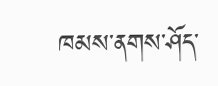ཁམས་ནགས་ཤོད་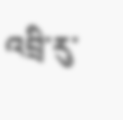འབྲི་རུ་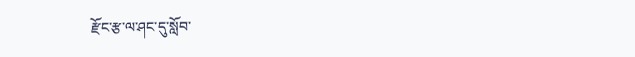རྫོང་རྩ་ལ་ཤང་དུ་སློབ་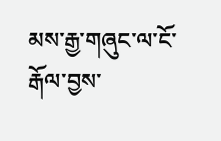མས་རྒྱ་གཞུང་ལ་ངོ་རྒོལ་བྱས་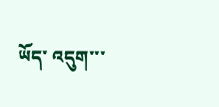ཡོད་ འདུག་་་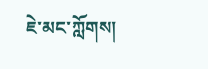ཇེ་མང་ཀློགས།